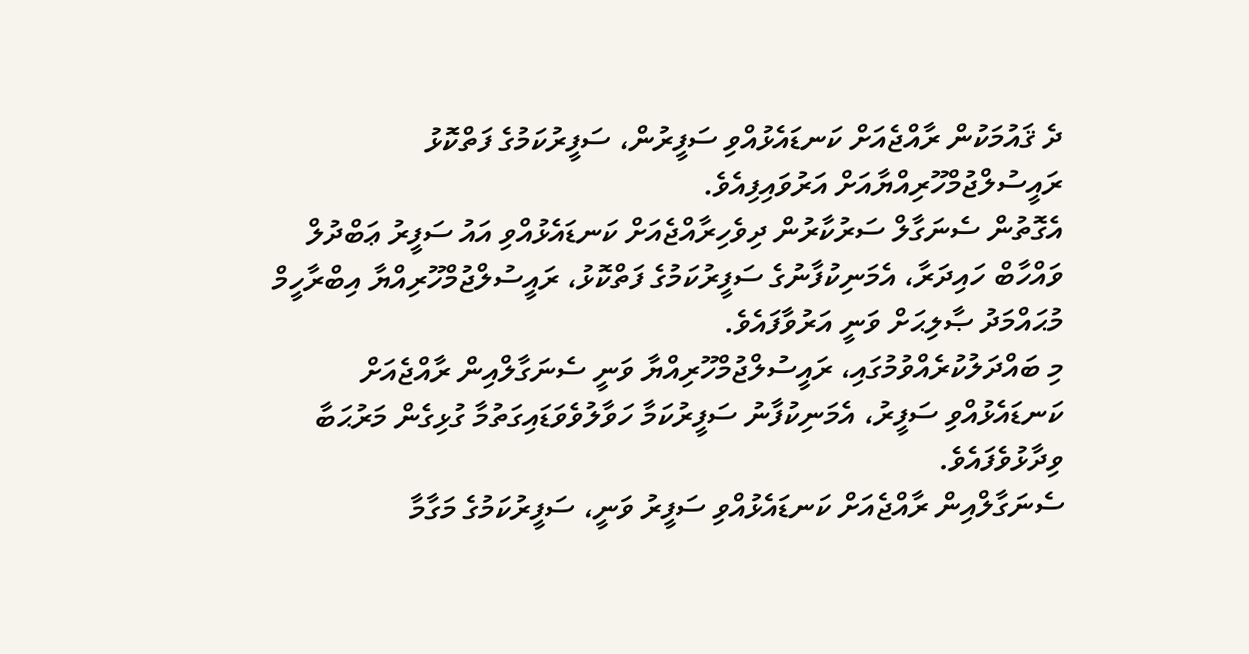ދެ ޤައުމަކުން ރާއްޖެއަށް ކަނޑައެޅުއްވި ސަފީރުން، ސަފީރުކަމުގެ ފަތްކޮޅު ރައީސުލްޖުމްހޫރިއްޔާއަށް އަރުވައިފިއެވެ.
އެގޮތުން ސެނަގާލް ސަރުކާރުން ދިވެހިރާއްޖެއަށް ކަނޑައެޅުއްވި އައު ސަފީރު ޢަބްދުލް ވައްހާބް ހައިދަރާ، އެމަނިކުފާނުގެ ސަފީރުކަމުގެ ފަތްކޮޅު، ރައީސުލްޖުމްހޫރިއްޔާ އިބްރާހީމް މުޙައްމަދު ޞާލިޙަށް ވަނީ އަރުވާފައެވެ.
މި ބައްދަލުކުރެއްވުމުގައި، ރައީސުލްޖުމްހޫރިއްޔާ ވަނީ ސެނަގާލްއިން ރާއްޖެއަށް ކަނޑައެޅުއްވި ސަފީރު، އެމަނިކުފާނު ސަފީރުކަމާ ހަވާލުވެވަޑައިގަތުމާ ގުޅިގެން މަރުޙަބާ ވިދާޅުވެފައެވެ.
ސެނަގާލްއިން ރާއްޖެއަށް ކަނޑައެޅުއްވި ސަފީރު ވަނީ، ސަފީރުކަމުގެ މަގާމާ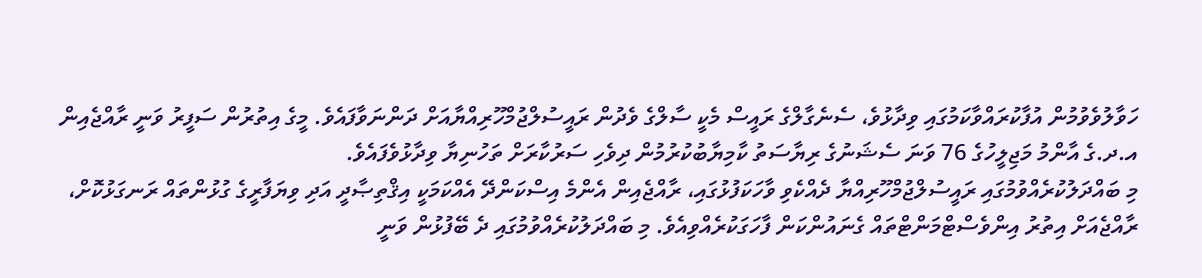ހަވާލުވެވުމުން އުފާކުރައްވާކަމުގައި ވިދާޅުވެ، ސެނެގާލްގެ ރައީސް މެކީ ސާލްގެ ވެދުން ރައީސުލްޖުމްހޫރިއްޔާއަށް ދަންނަވާފައެވެ. މީގެ އިތުރުން ސަފީރު ވަނީ ރާއްޖެއިން އ.ދ.ގެ އާންމު މަޖިލީހުގެ 76 ވަނަ ސެޝަނުގެ ރިޔާސަތު ކާމިޔާބުކުރުމުން ދިވެހި ސަރުކާރަށް ތަހުނިޔާ ވިދާޅުވެފައެވެ.
މި ބައްދަލުކުރެއްވުމުގައި ރައީސުލްޖުމްހޫރިއްޔާ ދެއްކެވި ވާހަކަފުޅުގައި، ރާއްޖެއިން އެންމެ އިސްކަންދޭ އެއްކަމަކީ އިޤްތިޞާދީ އަދި ވިޔަފާރީގެ ގުޅުންތައް ރަނގަޅުކޮށް، ރާއްޖެއަށް އިތުރު އިންވެސްޓްމަންޓްތައް ގެނައުންކަން ފާހަގަކުރެއްވިއެވެ. މި ބައްދަލުކުރެއްވުމުގައި ދެ ބޭފުޅުން ވަނީ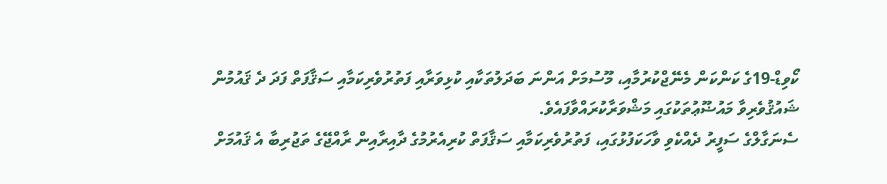ކޯވިޑް-19ގެ ކަންކަން މެނޭޖްކުރުމާއި، މޫސުމަށް އަންނަ ބަދަލުތަކާއި ކުޅިވަރާއި ފަތުރުވެރިކަމާއި ސަޤާފަތް ފަދަ ދެ ޤައުމުން ޝައުޤުވެރިވާ މައުޟޫޢުތަކުގައި މަޝްވަރާކުރައްވާފައެވެ.
ސެނަގާލްގެ ސަފީރު ދެއްކެވި ވާހަކަފުޅުގައި، ފަތުރުވެރިކަމާއި ސަޤާފަތް ކުރިއެރުމުގެ ދާއިރާއިން ރާއްޖޭގެ ތަޖުރިބާ އެ ޤައުމަށް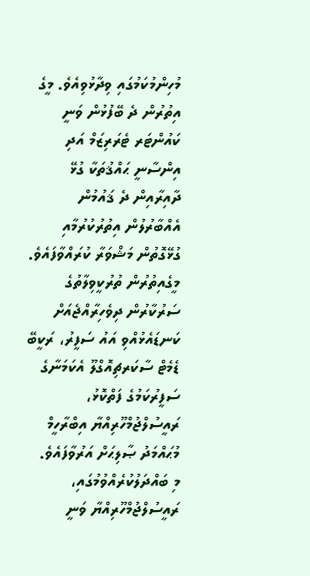މުހިންމުކަމުގައި ވިދާޅުވިއެވެ. މީގެ އިތުރުން ދެ ބޭފުޅުން ވަނީ ކައުންޓަރ ޓެރަރިޒަމް އަދި އިންސާނީ ޙައްޤުތަކާ ގުޅޭ ދާއިރާއިން ދެ ޤައުމުން އެއްބާރުލުން އިތުރުކުރުމާއި ގުޅޭގޮތުން މަޝްވަރާ ކުރައްވާފައެވެ.
މީގެއިތުރުން ތުރުކީވިލާތުގެ ސަރުކާރުން ދިވެހިރާއްޖެއަށް ކަނޑައެޅުއްވި އައު ސަފީރު، ރަކީބޭ ޑެމެޓް ސާކަރޗިއޮގްލޫ އެކަމަނާގެ ސަފީރުކަމުގެ ފަތްކޮޅު، ރައީސުލްޖުމްހޫރިއްޔާ އިބްރާހީމް މުޙައްމަދު ޞާލިޙަށް އަރުވާފައެވެ.
މި ބައްދަލުކުރެއްވުމުގައި، ރައީސުލްޖުމްހޫރިއްޔާ ވަނީ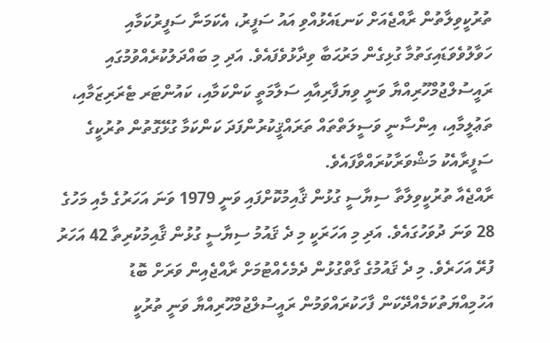ތުރުކީވިލާތުން ރާއްޖެއަށް ކަނޑައެޅުއްވި އައު ސަފީރު، އެކަމަނާ ސަފީރުކަމާއި ހަވާލުވެވަޑައިގަތުމާ ގުޅިގެން މަރުޙަބާ ވިދާޅުވެފައެވެ. އަދި މި ބައްދަލުކުރެއްވުމުގައި ރައީސުލްޖުމްހޫރިއްޔާ ވަނީ ވިޔަފާރިއާއި ސަލާމަތީ ކަންކަމާއި، ކައުންޓަރ ޓެރަރިޒަމާއި، ތަޢުލީމާއި، އިންސާނީ ވަސީލަތްތައް ތަރައްޤީކުރުންފަދަ ކަންކަމާ ގުޅޭގޮތުން ތުރުކީގެ ސަފީރާއެކު މަޝްވަރާކުރައްވާފައެވެ.
ރާއްޖެއާ ތުރުކީވިލާތާ ސިޔާސީ ގުޅުން ޤާއިމުކޮށްފައި ވަނީ 1979 ވަނަ އަހަރުގެ މެއި މަހުގެ 28 ވަނަ ދުވަހުގައެވެ. އަދި މި އަހަރަކީ މި ދެ ޤައުމު ސިޔާސީ ގުޅުން ޤާއިމުކުރިތާ 42 އަހަރު ފުރޭ އަހަރެވެ. މި ދެ ޤައުމުގެ ގާތްގުޅުން ދެމެހެއްޓުމަށް ރާއްޖެއިން ވަރަށް ބޮޑު އަހުމިއްޔަތުކަމެއްދޭކަން ފާހަކުރައްވަމުން ރައީސުލްޖުމްހޫރިއްޔާ ވަނީ ތުރުކީ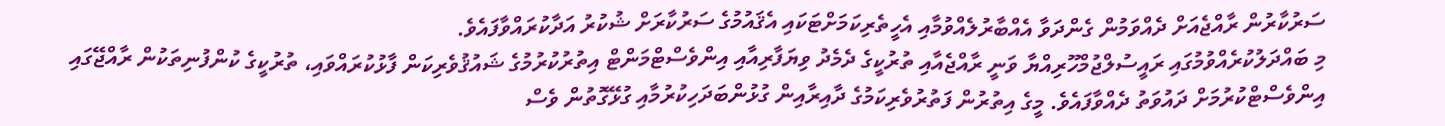ސަރުކާރުން ރާއްޖެއަށް ދެއްވަމުން ގެންދަވާ އެއްބާރުލެއްވުމާއި އެހީތެރިކަމަށްޓަކައި އެޤައުމުގެ ސަރުކާރަށް ޝުކުރު އަދާކުރައްވާފައެވެ.
މި ބައްދަލުކުރެއްވުމުގައި ރައީސުލްޖުމްހޫރިއްޔާ ވަނީ ރާއްޖެއާއި ތުރުކީގެ ދެމެދު ވިޔަފާރިއާއި އިންވެސްޓްމަންޓް އިތުރުކުރުމުގެ ޝައުޤުވެރިކަން ފާޅުކުރައްވައި، ތުރުކީގެ ކުންފުނިތަކުން ރާއްޖޭގައި އިންވެސްޓްކުރުމަށް ދައުވަތު ދެއްވާފައެވެ. މީގެ އިތުރުން ފަތުރުވެރިކަމުގެ ދާއިރާއިން ގުޅުންބަދަހިކުރުމާއި ގުޅޭގޮތުން ވެސް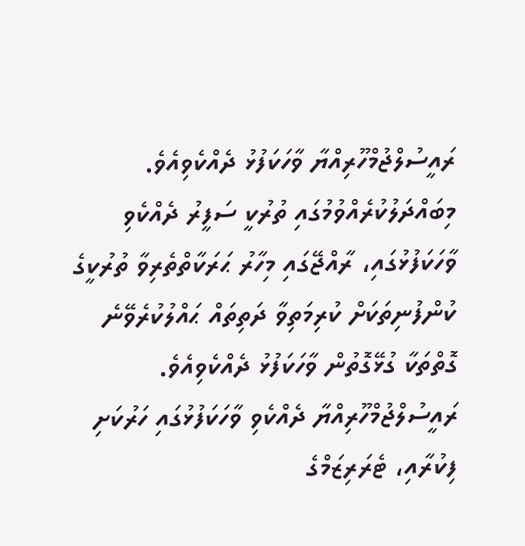ރައީސުލްޖުމްހޫރިއްޔާ ވާހަކަފުޅު ދެއްކެވިއެވެ. މިބައްދަލުކުރެއްވުމުގައި ތުރުކީ ސަފީރު ދެއްކެވި ވާހަކަފުޅުގައި، ރާއްޖޭގައި މިހާރު ޙަރަކާތްތެރިވާ ތުރުކީގެ ކުންފުނިތަކަށް ކުރިމަތިވާ ދަތިތައް ޙައްލުކުރެވޭނެ ގޮތްތަކާ ގުޅޭގޮތުން ވާހަކަފުޅު ދެއްކެވިއެވެ.
ރައީސުލްޖުމްހޫރިއްޔާ ދެއްކެވި ވާހަކަފުޅުގައި ހަރުކަށި ފިކުރާއި، ޓެރަރިޒަމްގެ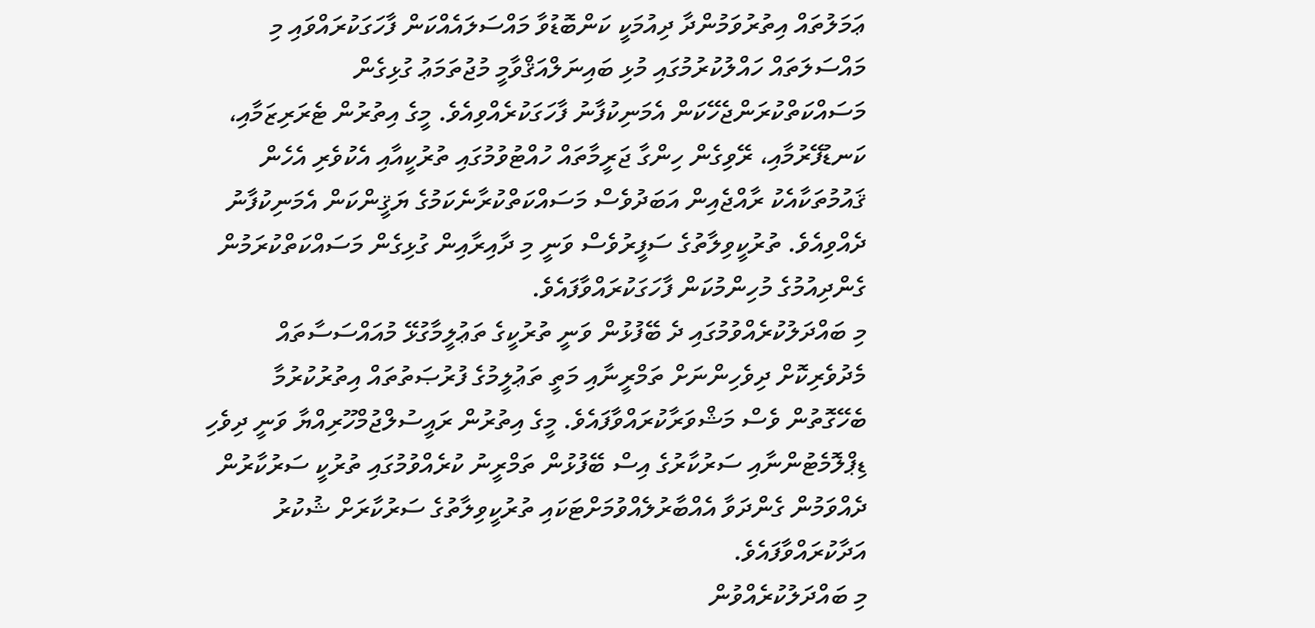ޢަމަލުތައް އިތުރުވަމުންދާ ދިއުމަކީ ކަންބޮޑުވާ މައްސަލައެއްކަން ފާހަގަކުރައްވައި މި މައްސަލަތައް ހައްލުކުރުމުގައި މުޅި ބައިނަލްއަޤްވާމީ މުޖުތަމަޢު ގުޅިގެން މަސައްކަތްކުރަންޖެހޭކަން އެމަނިކުފާނު ފާހަގަކުރެއްވިއެވެ. މީގެ އިތުރުން ޓެރަރިޒަމާއި، ކަނޑުފޭރުމާއި، ރޭވިގެން ހިންގާ ޖަރީމާތައް ހުއްޓުވުމުގައި ތުރުކީއާއި އެކުވެރި އެހެން ޤައުމުތަކާއެކު ރާއްޖެއިން އަބަދުވެސް މަސައްކަތްކުރާނެކަމުގެ ޔަޤީންކަން އެމަނިކުފާނު ދެއްވިއެވެ. ތުރުކީވިލާތުގެ ސަފީރުވެސް ވަނީ މި ދާއިރާއިން ގުޅިގެން މަސައްކަތްކުރަމުން ގެންދިއުމުގެ މުހިންމުކަން ފާހަގަކުރައްވާފައެވެ.
މި ބައްދަލުކުރެއްވުމުގައި ދެ ބޭފުޅުން ވަނީ ތުރުކީގެ ތަޢުލީމާގުޅޭ މުއައްސަސާތައް މެދުވެރިކޮށް ދިވެހިންނަށް ތަމްރީނާއި މަތީ ތަޢުލީމުގެ ފުރުޞަތުތައް އިތުރުކުރުމާ ބެހޭގޮތުން ވެސް މަޝްވަރާކުރައްވާފައެވެ. މީގެ އިތުރުން ރައީސުލްޖުމްހޫރިއްޔާ ވަނީ ދިވެހި ޑިޕްލޮމެޓުންނާއި ސަރުކާރުގެ އިސް ބޭފުޅުން ތަމްރީނު ކުރެއްވުމުގައި ތުރުކީ ސަރުކާރުން ދެއްވަމުން ގެންދަވާ އެއްބާރުލެއްވުމަށްޓަކައި ތުރުކީވިލާތުގެ ސަރުކާރަށް ޝުކުރު އަދާކުރައްވާފައެވެ.
މި ބައްދަލުކުރެއްވުން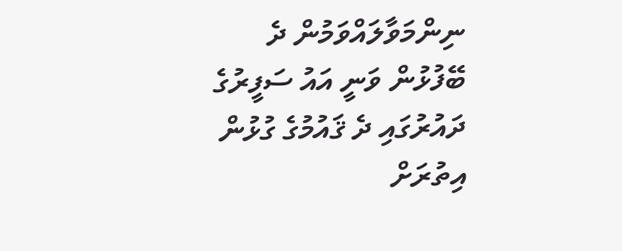ނިންމަވާލައްވަމުން ދެ ބޭފުޅުން ވަނީ އައު ސަފީރުގެ ދައުރުގައި ދެ ޤައުމުގެ ގުޅުން އިތުރަށް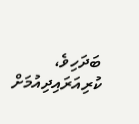ބަދަހިވެ، ކުރިއަރައިދިއުމަށް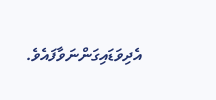އެދިވަޑައިގަންނަވާފައެވެ.